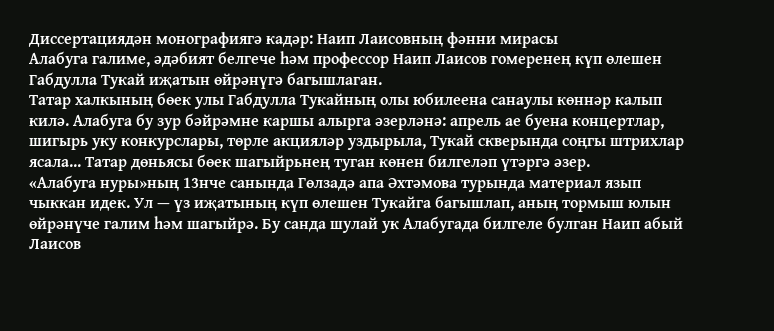Диссертациядән монографиягә кадәр: Наип Лаисовның фәнни мирасы
Алабуга галиме, әдәбият белгече һәм профессор Наип Лаисов гомеренең күп өлешен Габдулла Тукай иҗатын өйрәнүгә багышлаган.
Татар халкының бөек улы Габдулла Тукайның олы юбилеена санаулы көннәр калып килә. Алабуга бу зур бәйрәмне каршы алырга әзерләнә: апрель ае буена концертлар, шигырь уку конкурслары, төрле акцияләр уздырыла, Тукай скверында соңгы штрихлар ясала... Татар дөньясы бөек шагыйрьнең туган көнен билгеләп үтәргә әзер.
«Алабуга нуры»ның 13нче санында Гөлзадә апа Әхтәмова турында материал язып чыккан идек. Ул — үз иҗатының күп өлешен Тукайга багышлап, аның тормыш юлын өйрәнүче галим һәм шагыйрә. Бу санда шулай ук Алабугада билгеле булган Наип абый Лаисов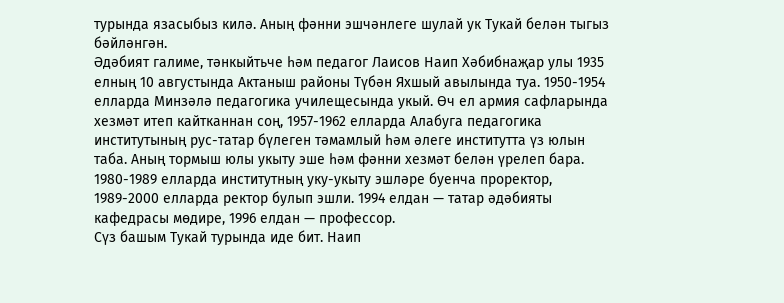турында язасыбыз килә. Аның фәнни эшчәнлеге шулай ук Тукай белән тыгыз бәйләнгән.
Әдәбият галиме, тәнкыйтьче һәм педагог Лаисов Наип Хәбибнаҗар улы 1935 елның 10 августында Актаныш районы Түбән Яхшый авылында туа. 1950-1954 елларда Минзәлә педагогика училещесында укый. Өч ел армия сафларында хезмәт итеп кайтканнан соң, 1957-1962 елларда Алабуга педагогика институтының рус-татар бүлеген тәмамлый һәм әлеге институтта үз юлын таба. Аның тормыш юлы укыту эше һәм фәнни хезмәт белән үрелеп бара. 1980-1989 елларда институтның уку-укыту эшләре буенча проректор, 1989-2000 елларда ректор булып эшли. 1994 елдан — татар әдәбияты кафедрасы мөдире, 1996 елдан — профессор.
Сүз башым Тукай турында иде бит. Наип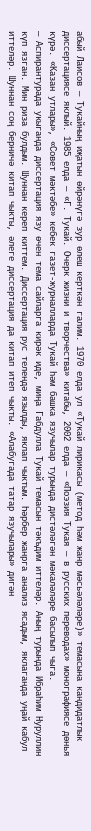абый Лаисов — Тукайның иҗатын өйрәнүгә зур өлеш керткән галим. 1970 елда ул «Тукай лирикасы (метод һәм жанр мәсьәләләре)» темасына кандидатлык диссертациясе яклый. 1985 елда — «Г. Тукай. Очерк жизни и творчества» китабы, 2002 елда — «Поэзия Тукая — в русских переводах» монографиясе дөнья күрә. «Казан утлары», «Совет мәктәбе» кебек газет-журналларда Тукай һәм башка язучылар турында дистәләгән мәкаләләре басылып чыга.
— Аспирантурада укыганда диссертация язу өчен тема сайларга кирәк иде, миңа Габдулла Тукай темасын тәкъдим иттеләр. Аның турында Ибраһим Нуруллин күп язган. Мин риза булдым. Шуннан кереп киттем. Диссертация рус телендә язылды, яклап чыктым. Һәрбер жанрга анализ ясадым, яклаганда уңай кабул иттеләр. Шуннан соң берничә китап чыкты, әлеге диссертация да китап итеп чыкты. «Алабугада татар язучылары» дигән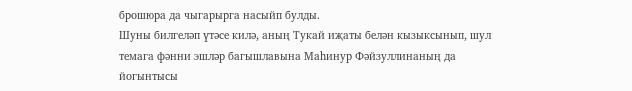брошюра да чыгарырга насыйп булды.
Шуны билгеләп үтәсе килә, аның Тукай иҗаты белән кызыксынып, шул темага фәнни эшләр багышлавына Маһинур Фәйзуллинаның да йогынтысы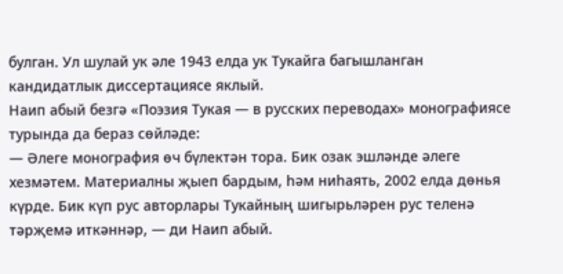булган. Ул шулай ук әле 1943 елда ук Тукайга багышланган кандидатлык диссертациясе яклый.
Наип абый безгә «Поэзия Тукая — в русских переводах» монографиясе турында да бераз сөйләде:
— Әлеге монография өч бүлектән тора. Бик озак эшләнде әлеге хезмәтем. Материалны җыеп бардым, һәм ниһаять, 2002 елда дөнья күрде. Бик күп рус авторлары Тукайның шигырьләрен рус теленә тәрҗемә иткәннәр, — ди Наип абый.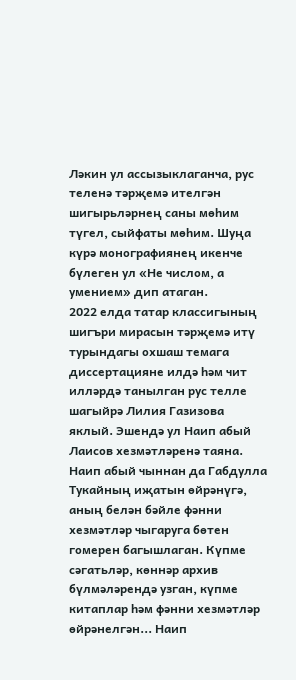Ләкин ул ассызыклаганча, рус теленә тәрҗемә ителгән шигырьләрнең саны мөһим түгел, сыйфаты мөһим. Шуңа күрә монографиянең икенче бүлеген ул «Не числом, а умением» дип атаган.
2022 елда татар классигының шигъри мирасын тәрҗемә итү турындагы охшаш темага диссертацияне илдә һәм чит илләрдә танылган рус телле шагыйрә Лилия Газизова яклый. Эшендә ул Наип абый Лаисов хезмәтләренә таяна.
Наип абый чыннан да Габдулла Тукайның иҗатын өйрәнүгә, аның белән бәйле фәнни хезмәтләр чыгаруга бөтен гомерен багышлаган. Күпме сәгатьләр, көннәр архив бүлмәләрендә узган, күпме китаплар һәм фәнни хезмәтләр өйрәнелгән... Наип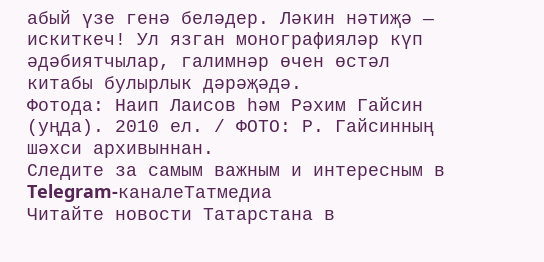абый үзе генә беләдер. Ләкин нәтиҗә — искиткеч! Ул язган монографияләр күп әдәбиятчылар, галимнәр өчен өстәл китабы булырлык дәрәҗәдә.
Фотода: Наип Лаисов һәм Рәхим Гайсин (уңда). 2010 ел. / ФОТО: Р. Гайсинның шәхси архивыннан.
Следите за самым важным и интересным в Telegram-каналеТатмедиа
Читайте новости Татарстана в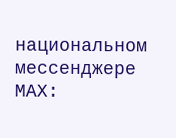национальном мессенджере MАХ: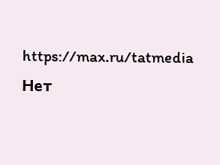https://max.ru/tatmedia
Нет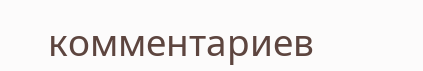комментариев